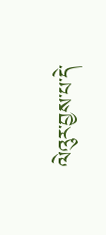ལེའུར་བྱས་པ་དེ་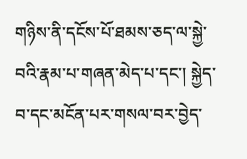གཉིས་ནི་དངོས་པོ་ཐམས་ཅད་ལ་སྐྱེ་བའི་རྣམ་པ་གཞན་མེད་པ་དང་། སྐྱེད་བ་དང་མངོན་པར་གསལ་བར་བྱེད་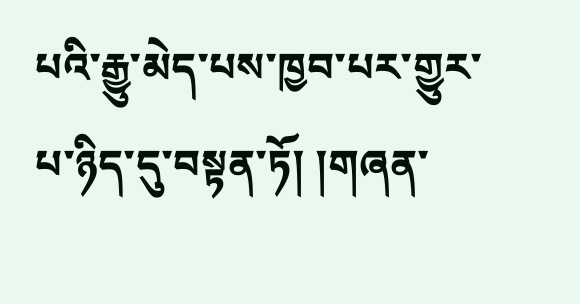པའི་རྒྱུ་མེད་པས་ཁྱབ་པར་གྱུར་པ་ཉིད་དུ་བསྟན་ཏོ། །གཞན་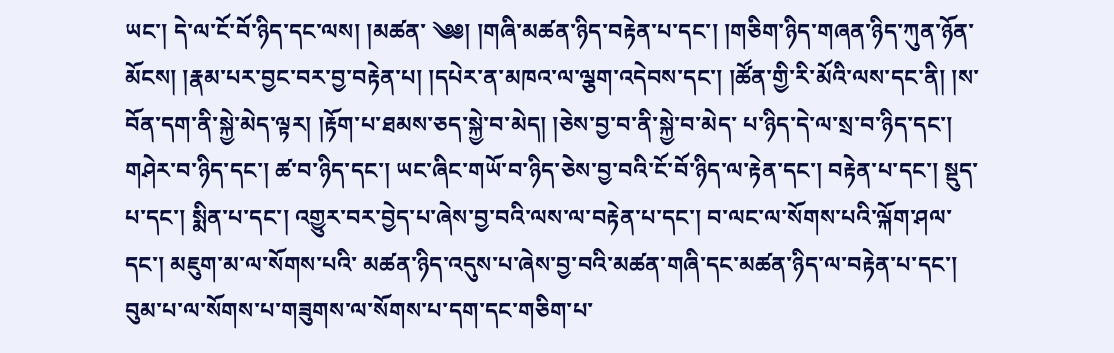ཡང་། དེ་ལ་ངོ་བོ་ཉིད་དང་ལས། །མཚན་ ༄༅། །གཞི་མཚན་ཉིད་བརྟེན་པ་དང་། །གཅིག་ཉིད་གཞན་ཉིད་ཀུན་ཉོན་མོངས། །རྣམ་པར་བྱང་བར་བྱ་བརྟེན་པ། །དཔེར་ན་མཁའ་ལ་ལྕག་འདེབས་དང་། །ཚོན་གྱི་རི་མོའི་ལས་དང་ནི། །ས་བོན་དག་ནི་སྐྱེ་མེད་ལྟར། །རྟོག་པ་ཐམས་ཅད་སྐྱེ་བ་མེད། །ཅེས་བྱ་བ་ནི་སྐྱེ་བ་མེད་ པ་ཉིད་དེ་ལ་སྲ་བ་ཉིད་དང་། གཤེར་བ་ཉིད་དང་། ཚ་བ་ཉིད་དང་། ཡང་ཞིང་གཡོ་བ་ཉིད་ཅེས་བྱ་བའི་ངོ་བོ་ཉིད་ལ་རྟེན་དང་། བརྟེན་པ་དང་། སྡུད་པ་དང་། སྨིན་པ་དང་། འགྱུར་བར་བྱེད་པ་ཞེས་བྱ་བའི་ལས་ལ་བརྟེན་པ་དང་། བ་ལང་ལ་སོགས་པའི་ལྐོག་ཤལ་དང་། མཇུག་མ་ལ་སོགས་པའི་ མཚན་ཉིད་འདུས་པ་ཞེས་བྱ་བའི་མཚན་གཞི་དང་མཚན་ཉིད་ལ་བརྟེན་པ་དང་། བུམ་པ་ལ་སོགས་པ་གཟུགས་ལ་སོགས་པ་དག་དང་གཅིག་པ་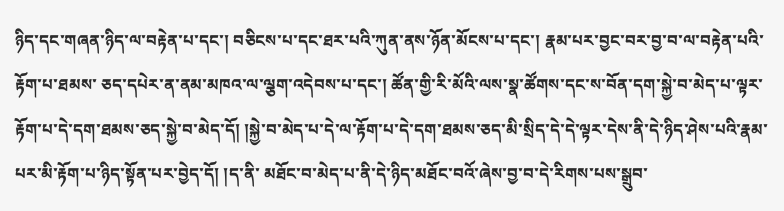ཉིད་དང་གཞན་ཉིད་ལ་བརྟེན་པ་དང་། བཅིངས་པ་དང་ཐར་པའི་ཀུན་ནས་ཉོན་མོངས་པ་དང་། རྣམ་པར་བྱང་བར་བྱ་བ་ལ་བརྟེན་པའི་རྟོག་པ་ཐམས་ ཅད་དཔེར་ན་ནམ་མཁའ་ལ་ལྕག་འདེབས་པ་དང་། ཚོན་གྱི་རི་མོའི་ལས་སྣ་ཚོགས་དང་ས་བོན་དག་སྐྱེ་བ་མེད་པ་ལྟར་རྟོག་པ་དེ་དག་ཐམས་ཅད་སྐྱེ་བ་མེད་དོ། །སྐྱེ་བ་མེད་པ་དེ་ལ་རྟོག་པ་དེ་དག་ཐམས་ཅད་མི་སྲིད་དེ་དེ་ལྟར་དེས་ནི་དེ་ཉིད་ཤེས་པའི་རྣམ་པར་མི་རྟོག་པ་ཉིད་སྟོན་པར་བྱེད་དོ། །ད་ནི་ མཐོང་བ་མེད་པ་ནི་དེ་ཉིད་མཐོང་བའོ་ཞེས་བྱ་བ་དེ་རིགས་པས་སྒྲུབ་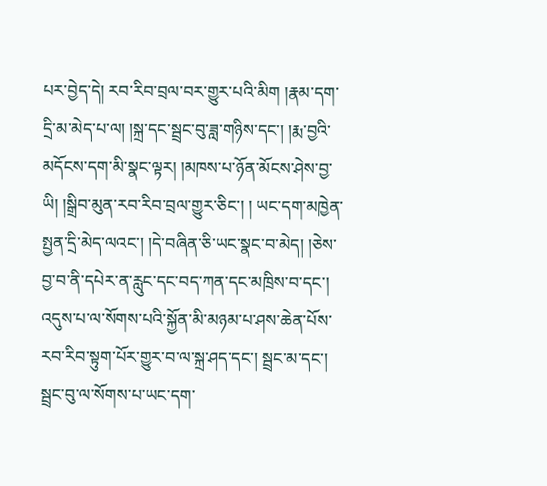པར་བྱེད་དེ། རབ་རིབ་བྲལ་བར་གྱུར་པའི་མིག །རྣམ་དག་དྲི་མ་མེད་པ་ལ། །སྐྲ་དང་སྦྲང་བུ་ཟླ་གཉིས་དང་། །རྨ་བྱའི་མདོངས་དག་མི་སྣང་ལྟར། །མཁས་པ་ཉོན་མོངས་ཤེས་བྱ་ཡི། །སྒྲིབ་མུན་རབ་རིབ་བྲལ་གྱུར་ཅིང་། ། ཡང་དག་མཁྱེན་སྤྱན་དྲི་མེད་ལའང་། །དེ་བཞིན་ཅི་ཡང་སྣང་བ་མེད། །ཅེས་བྱ་བ་ནི་དཔེར་ན་རླུང་དང་བད་ཀན་དང་མཁྲིས་བ་དང་། འདུས་པ་ལ་སོགས་པའི་སྐྱོན་མི་མཉམ་པ་ཤས་ཆེན་པོས་རབ་རིབ་སྟུག་པོར་གྱུར་བ་ལ་སྐྲ་ཤད་དང་། སྦྲང་མ་དང་། སྦྲང་བུ་ལ་སོགས་པ་ཡང་དག་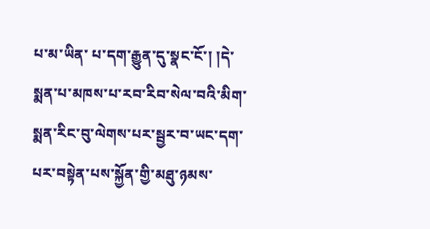པ་མ་ཡིན་ པ་དག་རྒྱུན་དུ་སྣང་ངོ་། །དེ་སྨན་པ་མཁས་པ་རབ་རིབ་སེལ་བའི་མིག་སྨན་རིང་བུ་ལེགས་པར་སྦྱར་བ་ཡང་དག་པར་བསྟེན་པས་སྐྱོན་གྱི་མཐུ་ཉམས་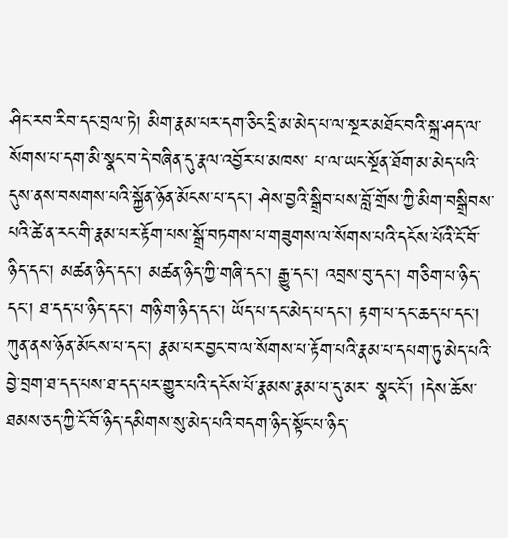ཤིང་རབ་རིབ་དང་བྲལ་ཏེ། མིག་རྣམ་པར་དག་ཅིང་དྲི་མ་མེད་པ་ལ་སྔར་མཐོང་བའི་སྐྲ་ཤད་ལ་སོགས་པ་དག་མི་སྣང་བ་དེ་བཞིན་དུ་རྣལ་འབྱོར་པ་མཁས་ པ་ལ་ཡང་སྔོན་ཐོག་མ་མེད་པའི་དུས་ནས་བསགས་པའི་སྐྱོན་ཉོན་མོངས་པ་དང་། ཤེས་བྱའི་སྒྲིབ་པས་བློ་གྲོས་ཀྱི་མིག་བསྒྲིབས་པའི་ཚེ་ན་རང་གི་རྣམ་པར་རྟོག་པས་སྒྲོ་བཏགས་པ་གཟུགས་ལ་སོགས་པའི་དངོས་པོའི་ངོ་བོ་ཉིད་དང་། མཚན་ཉིད་དང་། མཚན་ཉིད་ཀྱི་གཞི་དང་། རྒྱུ་དང་། འབྲས་བུ་དང་། གཅིག་པ་ཉིད་དང་། ཐ་དད་པ་ཉིད་དང་། གཉི་ག་ཉིད་དང་། ཡོད་པ་དང་མེད་པ་དང་། རྟག་པ་དང་ཆད་པ་དང་། ཀུན་ནས་ཉོན་མོངས་པ་དང་། རྣམ་པར་བྱང་བ་ལ་སོགས་པ་རྟོག་པའི་རྣམ་པ་དཔག་ཏུ་མེད་པའི་བྱེ་བྲག་ཐ་དད་པས་ཐ་དད་པར་གྱུར་པའི་དངོས་པོ་རྣམས་རྣམ་པ་དུ་མར་ སྣང་ངོ་། །དེས་ཆོས་ཐམས་ཅད་ཀྱི་ངོ་བོ་ཉིད་དམིགས་སུ་མེད་པའི་བདག་ཉིད་སྟོང་པ་ཉིད་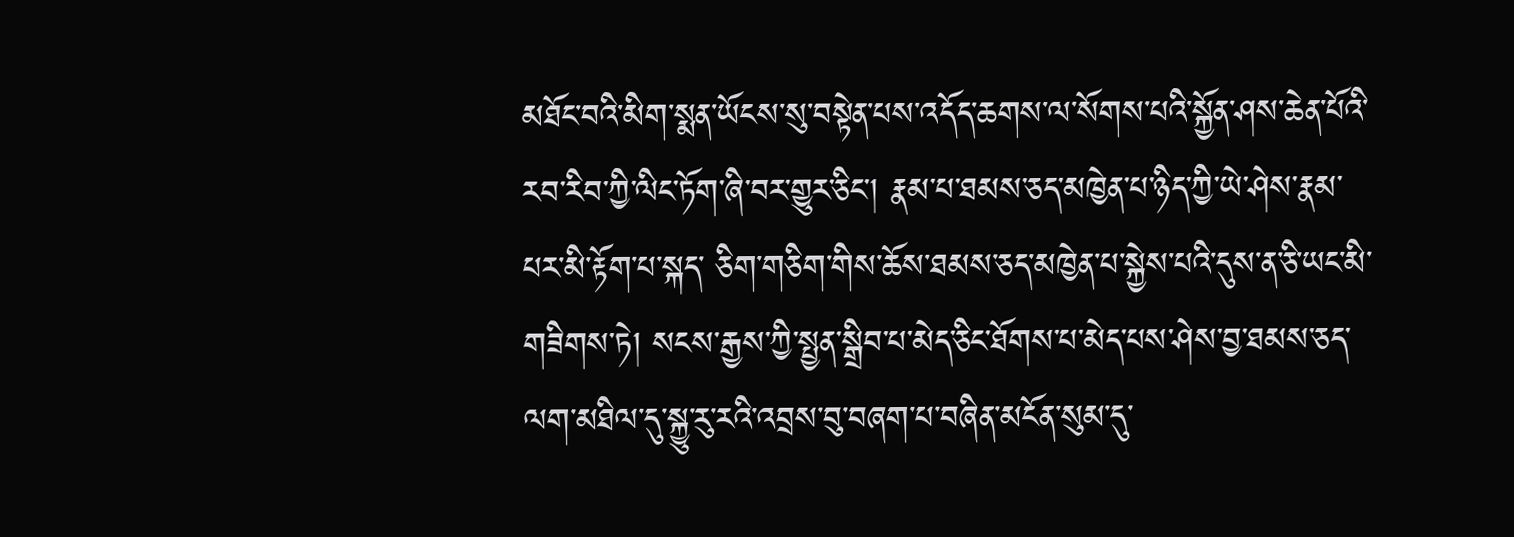མཐོང་བའི་མིག་སྨན་ཡོངས་སུ་བསྟེན་པས་འདོད་ཆགས་ལ་སོགས་པའི་སྐྱོན་ཤས་ཆེན་པོའི་རབ་རིབ་ཀྱི་ལིང་ཏོག་ཞི་བར་གྱུར་ཅིང་། རྣམ་པ་ཐམས་ཅད་མཁྱེན་པ་ཉིད་ཀྱི་ཡེ་ཤེས་རྣམ་པར་མི་རྟོག་པ་སྐད་ ཅིག་གཅིག་གིས་ཆོས་ཐམས་ཅད་མཁྱེན་པ་སྐྱེས་པའི་དུས་ན་ཅི་ཡང་མི་གཟིགས་ཏེ། སངས་རྒྱས་ཀྱི་སྤྱན་སྒྲིབ་པ་མེད་ཅིང་ཐོགས་པ་མེད་པས་ཤེས་བྱ་ཐམས་ཅད་ལག་མཐིལ་དུ་སྐྱུ་རུ་རའི་འབྲས་བུ་བཞག་པ་བཞིན་མངོན་སུམ་དུ་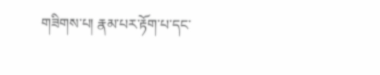གཟིགས་པ། རྣམ་པར་རྟོག་པ་དང་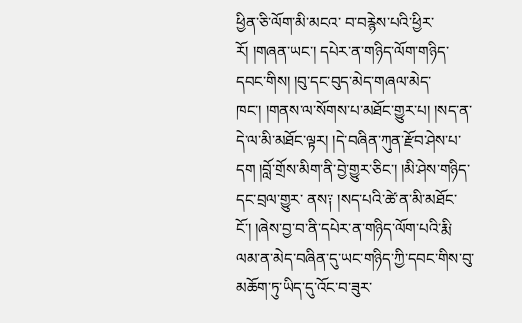ཕྱིན་ཅི་ལོག་མི་མངའ་ བ་བརྙེས་པའི་ཕྱིར་རོ། །གཞན་ཡང་། དཔེར་ན་གཉིད་ལོག་གཉིད་དབང་གིས། །བུ་དང་བུད་མེད་གཞལ་མེད་ཁང་། །གནས་ལ་སོགས་པ་མཐོང་གྱུར་པ། །སད་ན་དེ་ལ་མི་མཐོང་ལྟར། །དེ་བཞིན་ཀུན་རྫོབ་ཤེས་པ་དག །བློ་གྲོས་མིག་ནི་བྱེ་གྱུར་ཅིང་། །མི་ཤེས་གཉིད་དང་བྲལ་གྱུར་ ནས༑ །སད་པའི་ཚེ་ན་མི་མཐོང་ངོ་། །ཞེས་བྱ་བ་ནི་དཔེར་ན་གཉིད་ལོག་པའི་རྨི་ལམ་ན་མེད་བཞིན་དུ་ཡང་གཉིད་ཀྱི་དབང་གིས་བུ་མཆོག་ཏུ་ཡིད་དུ་འོང་བ་ཟུར་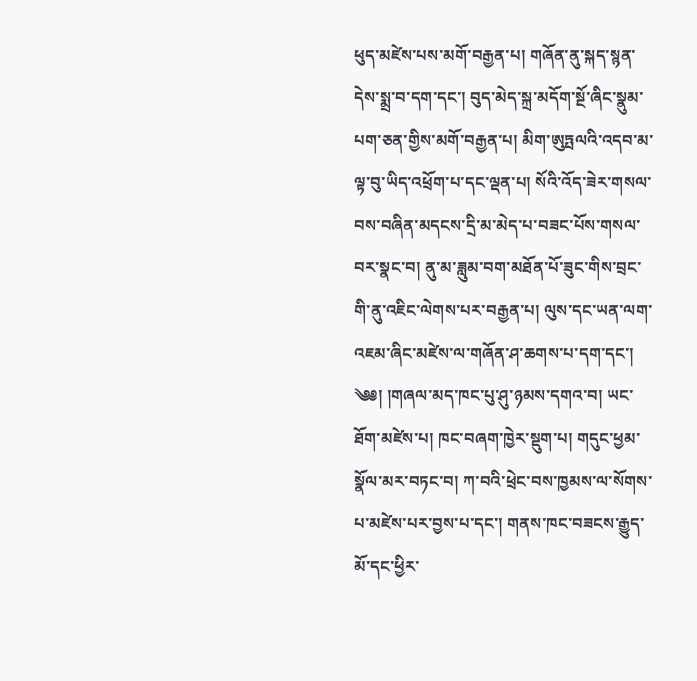ཕུད་མཛེས་པས་མགོ་བརྒྱན་པ། གཞོན་ནུ་སྐད་སྙན་དེས་སྨྲ་བ་དག་དང་། བུད་མེད་སྐྲ་མདོག་སྔོ་ཞིང་སྣུམ་པག་ཅན་གྱིས་མགོ་བརྒྱན་པ། མིག་ཨུཏྤལའི་འདབ་མ་ལྟ་བུ་ཡིད་འཕྲོག་པ་དང་ལྡན་པ། སོའི་འོད་ཟེར་གསལ་བས་བཞིན་མདངས་དྲི་མ་མེད་པ་བཟང་པོས་གསལ་བར་སྣང་བ། ནུ་མ་ཟླུམ་བག་མཐོན་པོ་ཟུང་གིས་བྲང་གི་ནུ་འཇིང་ལེགས་པར་བརྒྱན་པ། ལུས་དང་ཡན་ལག་འཇམ་ཞིང་མཛེས་ལ་གཞོན་ཤ་ཆགས་པ་དག་དང་། ༄༅། །གཞལ་མད་ཁང་པུ་ཤུ་ཉམས་དགའ་བ། ཡང་ཐོག་མཛེས་པ། ཁང་བཞག་ཁྱེར་སྡུག་པ། གདུང་ཕྱམ་སྣོལ་མར་བཏང་བ། ཀ་བའི་ཕྲེང་བས་ཁྱམས་ལ་སོགས་པ་མཛེས་པར་བྱས་པ་དང་། གནས་ཁང་བཟངས་རྒྱུད་མོ་དང་ཕྱིར་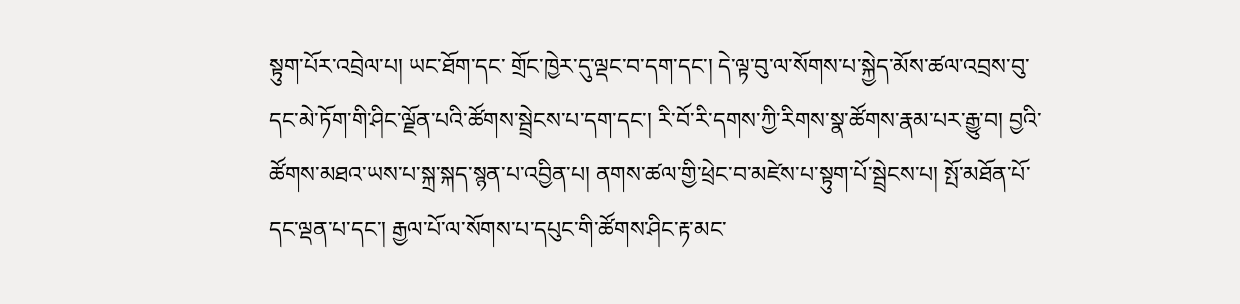སྟུག་པོར་འབྲེལ་པ། ཡང་ཐོག་དང་ གྲོང་ཁྱེར་དུ་ལྡང་བ་དག་དང་། དེ་ལྟ་བུ་ལ་སོགས་པ་སྐྱེད་མོས་ཚལ་འབྲས་བུ་དང་མེ་ཏོག་གི་ཤིང་ལྗོན་པའི་ཚོགས་སྦྲེངས་པ་དག་དང་། རི་བོ་རི་དགས་ཀྱི་རིགས་སྣ་ཚོགས་རྣམ་པར་རྒྱུ་བ། བྱའི་ཚོགས་མཐའ་ཡས་པ་སྐྲ་སྐད་སྙན་པ་འབྱིན་པ། ནགས་ཚལ་གྱི་ཕྲེང་བ་མཛེས་པ་སྟུག་པོ་སྦྲེངས་པ། སྤོ་མཐོན་པོ་དང་ལྡན་པ་དང་། རྒྱལ་པོ་ལ་སོགས་པ་དཔུང་གི་ཚོགས་ཤིང་རྟ་མང་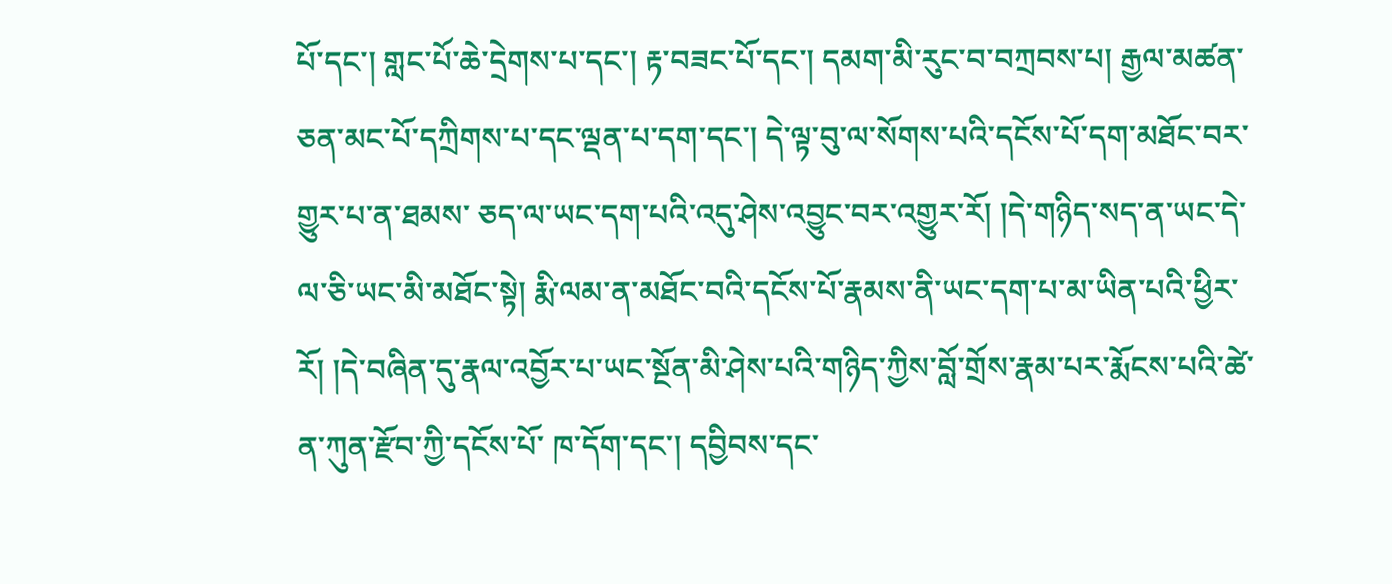པོ་དང་། གླང་པོ་ཆེ་དྲེགས་པ་དང་། རྟ་བཟང་པོ་དང་། དམག་མི་རུང་བ་བཀྲབས་པ། རྒྱལ་མཚན་ཅན་མང་པོ་དཀྲིགས་པ་དང་ལྡན་པ་དག་དང་། དེ་ལྟ་བུ་ལ་སོགས་པའི་དངོས་པོ་དག་མཐོང་བར་གྱུར་པ་ན་ཐམས་ ཅད་ལ་ཡང་དག་པའི་འདུ་ཤེས་འབྱུང་བར་འགྱུར་རོ། །དེ་གཉིད་སད་ན་ཡང་དེ་ལ་ཅི་ཡང་མི་མཐོང་སྟེ། རྨི་ལམ་ན་མཐོང་བའི་དངོས་པོ་རྣམས་ནི་ཡང་དག་པ་མ་ཡིན་པའི་ཕྱིར་རོ། །དེ་བཞིན་དུ་རྣལ་འབྱོར་པ་ཡང་སྔོན་མི་ཤེས་པའི་གཉིད་ཀྱིས་བློ་གྲོས་རྣམ་པར་རྨོངས་པའི་ཚེ་ན་ཀུན་རྫོབ་ཀྱི་དངོས་པོ་ ཁ་དོག་དང་། དབྱིབས་དང་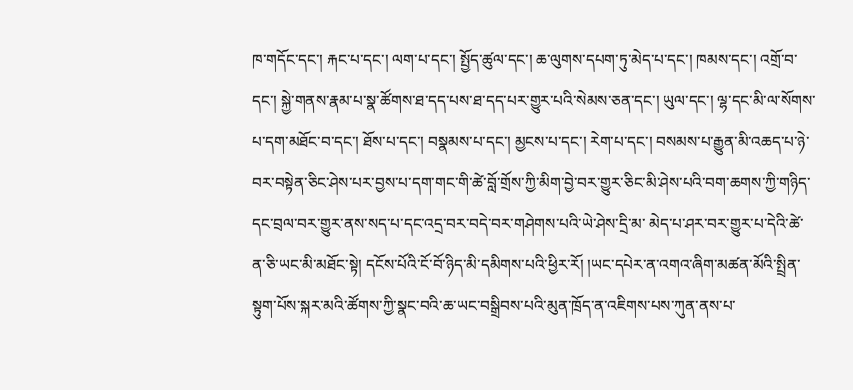ཁ་གདོང་དང་། རྐང་པ་དང་། ལག་པ་དང་། སྤྱོད་ཚུལ་དང་། ཆ་ལུགས་དཔག་ཏུ་མེད་པ་དང་། ཁམས་དང་། འགྲོ་བ་དང་། སྐྱེ་གནས་རྣམ་པ་སྣ་ཚོགས་ཐ་དད་པས་ཐ་དད་པར་གྱུར་པའི་སེམས་ཅན་དང་། ཡུལ་དང་། ལྷ་དང་མི་ལ་སོགས་པ་དག་མཐོང་བ་དང་། ཐོས་པ་དང་། བསྣམས་པ་དང་། མྱངས་པ་དང་། རེག་པ་དང་། བསམས་པ་རྒྱུན་མི་འཆད་པ་ཉེ་བར་བསྟེན་ཅིང་ཤེས་པར་བྱས་པ་དག་གང་གི་ཚེ་བློ་གྲོས་ཀྱི་མིག་བྱེ་བར་གྱུར་ཅིང་མི་ཤེས་པའི་བག་ཆགས་ཀྱི་གཉིད་དང་བྲལ་བར་གྱུར་ནས་སད་པ་དང་འདྲ་བར་བདེ་བར་གཤེགས་པའི་ཡེ་ཤེས་དྲི་མ་ མེད་པ་ཤར་བར་གྱུར་པ་དེའི་ཚེ་ན་ཅི་ཡང་མི་མཐོང་སྟེ། དངོས་པོའི་ངོ་བོ་ཉིད་མི་དམིགས་པའི་ཕྱིར་རོ། །ཡང་དཔེར་ན་འགའ་ཞིག་མཚན་མོའི་སྤྲིན་སྟུག་པོས་སྐར་མའི་ཚོགས་ཀྱི་སྣང་བའི་ཆ་ཡང་བསྒྲིབས་པའི་མུན་ཁྲོད་ན་འཇིགས་པས་ཀུན་ནས་པ་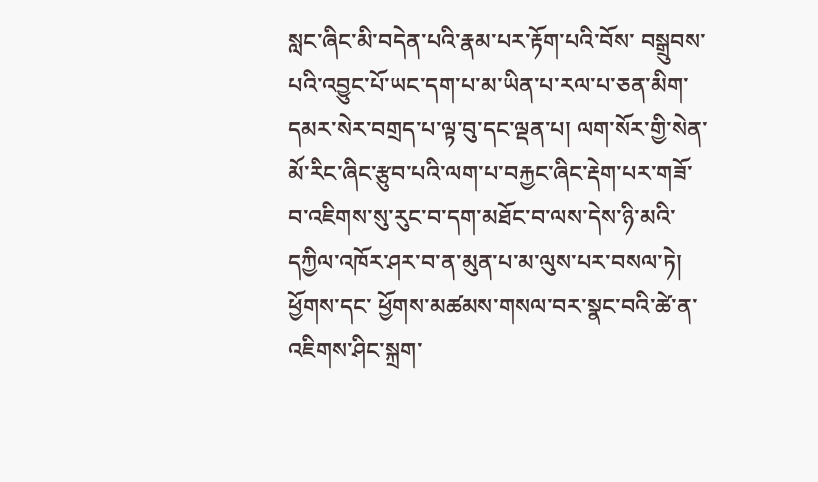སླང་ཞིང་མི་བདེན་པའི་རྣམ་པར་རྟོག་པའི་བོས་ བསྒྲུབས་པའི་འབྱུང་པོ་ཡང་དག་པ་མ་ཡིན་པ་རལ་པ་ཅན་མིག་དམར་སེར་བགྲད་པ་ལྟ་བུ་དང་ལྡན་པ། ལག་སོར་གྱི་སེན་མོ་རིང་ཞིང་རྩུབ་པའི་ལག་པ་བརྐྱང་ཞིང་རྡེག་པར་གཟོ་བ་འཇིགས་སུ་རུང་བ་དག་མཐོང་བ་ལས་དེས་ཉི་མའི་དཀྱིལ་འཁོར་ཤར་བ་ན་མུན་པ་མ་ལུས་པར་བསལ་ཏེ། ཕྱོགས་དང་ ཕྱོགས་མཚམས་གསལ་བར་སྣང་བའི་ཚེ་ན་འཇིགས་ཤིང་སྐྲག་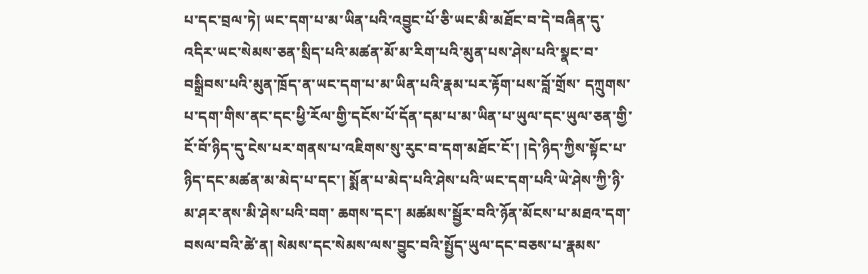པ་དང་བྲལ་ཏེ། ཡང་དག་པ་མ་ཡིན་པའི་འབྱུང་པོ་ཅི་ཡང་མི་མཐོང་བ་དེ་བཞིན་དུ་འདིར་ཡང་སེམས་ཅན་སྲིད་པའི་མཚན་མོ་མ་རིག་པའི་མུན་པས་ཤེས་པའི་སྣང་བ་བསྒྲིབས་པའི་མུན་ཁྲོད་ན་ཡང་དག་པ་མ་ཡིན་པའི་རྣམ་པར་རྟོག་པས་བློ་གྲོས་ དཀྲུགས་པ་དག་གིས་ནང་དང་ཕྱི་རོལ་གྱི་དངོས་པོ་དོན་དམ་པ་མ་ཡིན་པ་ཡུལ་དང་ཡུལ་ཅན་གྱི་ངོ་བོ་ཉིད་དུ་ངེས་པར་གནས་པ་འཇིགས་སུ་རུང་བ་དག་མཐོང་ངོ་། །དེ་ཉིད་ཀྱིས་སྟོང་པ་ཉིད་དང་མཚན་མ་མེད་པ་དང་། སྨོན་པ་མེད་པའི་ཤེས་པའི་ཡང་དག་པའི་ཡེ་ཤེས་ཀྱི་ཉི་མ་ཤར་ནས་མི་ཤེས་པའི་བག་ ཆགས་དང་། མཚམས་སྦྱོར་བའི་ཉོན་མོངས་པ་མཐའ་དག་བསལ་བའི་ཚེ་ན། སེམས་དང་སེམས་ལས་བྱུང་བའི་སྤྱོད་ཡུལ་དང་བཅས་པ་རྣམས་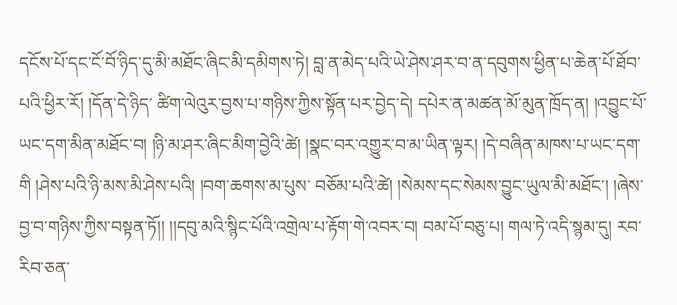དངོས་པོ་དང་ངོ་བོ་ཉིད་དུ་མི་མཐོང་ཞིང་མི་དམིགས་ཏེ། བླ་ན་མེད་པའི་ཡེ་ཤེས་ཤར་བ་ན་དབུགས་ཕྱིན་པ་ཆེན་པོ་ཐོབ་པའི་ཕྱིར་རོ། །དོན་དེ་ཉིད་ ཚིག་ལེའུར་བྱས་པ་གཉིས་ཀྱིས་སྟོན་པར་བྱེད་དེ། དཔེར་ན་མཚན་མོ་མུན་ཁྲོད་ན། །འབྱུང་པོ་ཡང་དག་མིན་མཐོང་བ། །ཉི་མ་ཤར་ཞིང་མིག་བྱེའི་ཚེ། །སྣང་བར་འགྱུར་བ་མ་ཡིན་ལྟར། །དེ་བཞིན་མཁས་པ་ཡང་དག་གི །ཤེས་པའི་ཉི་མས་མི་ཤེས་པའི། །བག་ཆགས་མ་པུས་ བཅོམ་པའི་ཚེ། །སེམས་དང་སེམས་བྱུང་ཡུལ་མི་མཐོང་། །ཞེས་བྱ་བ་གཉིས་ཀྱིས་བསྟན་ཏོ།། །།དབུ་མའི་སྙིང་པོའི་འགྲེལ་པ་རྟོག་གེ་འབར་བ། བམ་པོ་བཅུ་པ། གལ་ཏེ་འདི་སྙམ་དུ། རབ་རིབ་ཅན་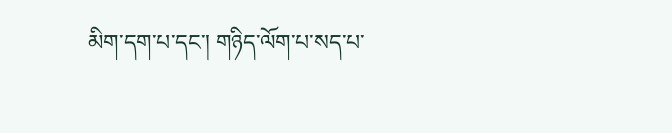མིག་དག་པ་དང་། གཉིད་ལོག་པ་སད་པ་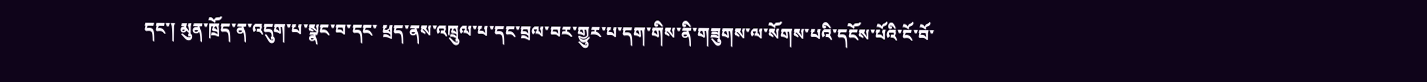དང་། མུན་ཁྲོད་ན་འདུག་པ་སྣང་བ་དང་ ཕྲད་ནས་འཁྲུལ་པ་དང་བྲལ་བར་གྱུར་པ་དག་གིས་ནི་གཟུགས་ལ་སོགས་པའི་དངོས་པོའི་ངོ་བོ་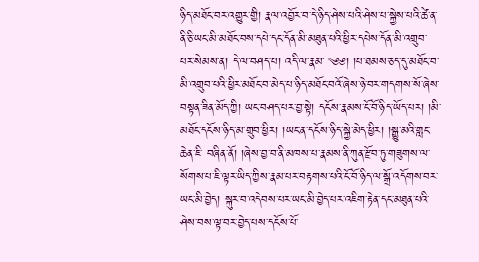ཉིད་མཐོང་བར་འགྱུར་གྱི། རྣལ་འབྱོར་བ་དེ་ཉིད་ཤེས་པའི་ཤེས་པ་སྐྱེས་པའི་ཚེ་ན་ནི་ཅི་ཡང་མི་མཐོང་བས་དཔེ་དང་དོན་མི་མཐུན་པའི་ཕྱིར་དཔེས་དོན་མི་འགྲུབ་པར་སེམས་ན། དེ་ལ་བཤད་པ། འདི་ལ་རྣམ་ ༄༅། །པ་ཐམས་ཅད་དུ་མཐོང་བ་མི་འགྲུབ་པའི་ཕྱིར་མཐོང་བ་མེད་པ་ཉིད་མཐོང་བའོ་ཞེས་ཉེ་བར་གདགས་སོ་ཞེས་བསྟན་ཟིན་མོད་ཀྱི། ཡང་བཤད་པར་བྱ་སྟེ། དངོས་རྣམས་ངོ་བོ་ཉིད་ཡོད་པར། །མི་མཐོང་དངོས་ཉིད་མ་གྲུབ་ཕྱིར། །ཡང་ན་དངོས་ཉིད་སྐྱེ་མེད་ཕྱིར། །སྒྱུ་མའི་གླང་ཆེན་ཇི་ བཞིན་ནོ། །ཞེས་བྱ་བ་ནི་མཁས་པ་རྣམས་ནི་ཀུན་རྫོབ་ཏུ་གཟུགས་ལ་སོགས་པ་ཇི་ལྟར་ཡིད་ཀྱིས་རྣམ་པར་བརྟགས་པའི་ངོ་བོ་ཉིད་ལ་སྒྲོ་འདོགས་བར་ཡང་མི་བྱེད། སྐུར་བ་འདེབས་པར་ཡང་མི་བྱེད་པར་འཇིག་རྟེན་དང་མཐུན་པའི་ཤེས་བས་ལྟ་བར་བྱེད་པས་དངོས་པོ་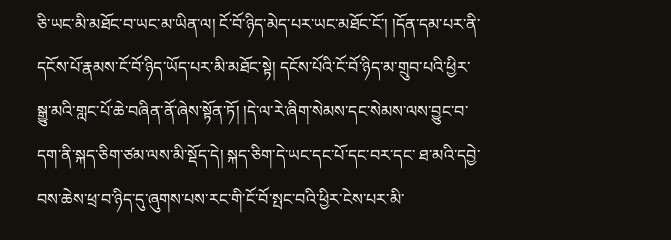ཅི་ཡང་མི་མཐོང་བ་ཡང་མ་ཡིན་ལ། ངོ་བོ་ཉིད་མེད་པར་ཡང་མཐོང་ངོ་། །དོན་དམ་པར་ནི་དངོས་པོ་རྣམས་ངོ་བོ་ཉིད་ཡོད་པར་མི་མཐོང་སྟེ། དངོས་པོའི་ངོ་བོ་ཉིད་མ་གྲུབ་པའི་ཕྱིར་སྒྱུ་མའི་གླང་པོ་ཆེ་བཞིན་ནོ་ཞེས་སྟོན་ཏོ། །དེ་ལ་རེ་ཞིག་སེམས་དང་སེམས་ལས་བྱུང་བ་དག་ནི་སྐད་ཅིག་ཙམ་ལས་མི་སྡོད་དེ། སྐད་ཅིག་དེ་ཡང་དང་པོ་དང་བར་དང་ ཐ་མའི་དབྱེ་བས་ཆེས་ཕྲ་བ་ཉིད་དུ་ཞུགས་པས་རང་གི་ངོ་བོ་སྤང་བའི་ཕྱིར་ངེས་པར་མི་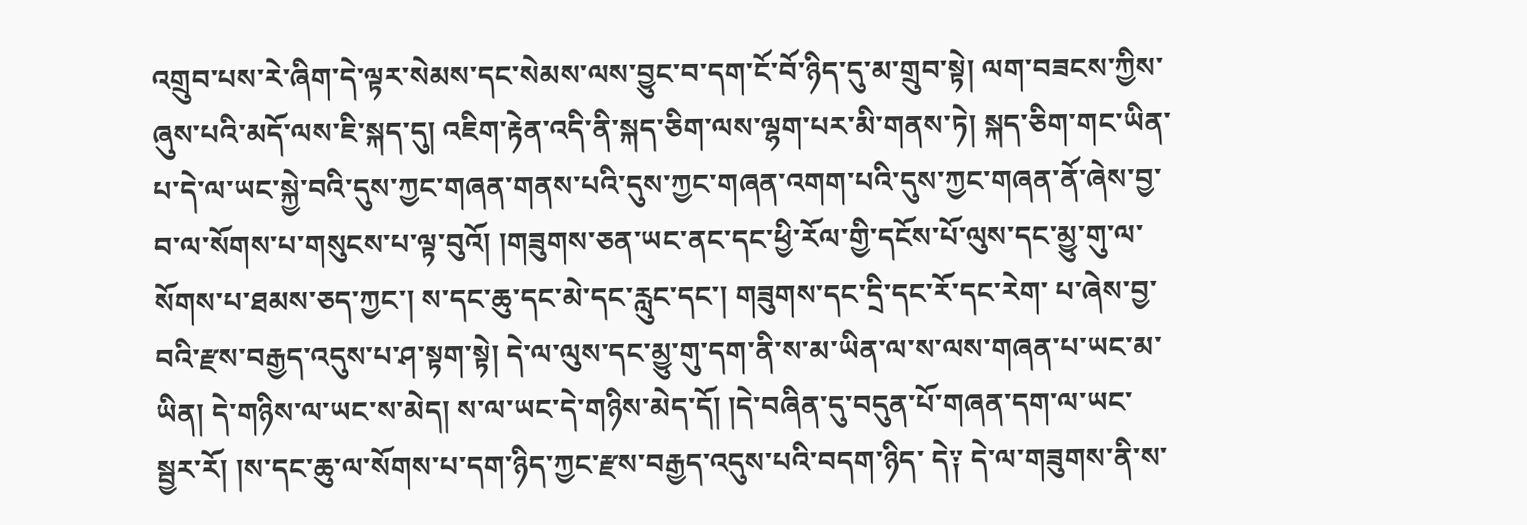འགྲུབ་པས་རེ་ཞིག་དེ་ལྟར་སེམས་དང་སེམས་ལས་བྱུང་བ་དག་ངོ་བོ་ཉིད་དུ་མ་གྲུབ་སྟེ། ལག་བཟངས་ཀྱིས་ཞུས་པའི་མདོ་ལས་ཇི་སྐད་དུ། འཇིག་རྟེན་འདི་ནི་སྐད་ཅིག་ལས་ལྷག་པར་མི་གནས་ཏེ། སྐད་ཅིག་གང་ཡིན་ པ་དེ་ལ་ཡང་སྐྱེ་བའི་དུས་ཀྱང་གཞན་གནས་པའི་དུས་ཀྱང་གཞན་འགག་པའི་དུས་ཀྱང་གཞན་ནོ་ཞེས་བྱ་བ་ལ་སོགས་པ་གསུངས་པ་ལྟ་བུའོ། །གཟུགས་ཅན་ཡང་ནང་དང་ཕྱི་རོལ་གྱི་དངོས་པོ་ལུས་དང་མྱུ་གུ་ལ་སོགས་པ་ཐམས་ཅད་ཀྱང་། ས་དང་ཆུ་དང་མེ་དང་རླུང་དང་། གཟུགས་དང་དྲི་དང་རོ་དང་རེག་ པ་ཞེས་བྱ་བའི་རྫས་བརྒྱད་འདུས་པ་ཤ་སྟག་སྟེ། དེ་ལ་ལུས་དང་མྱུ་གུ་དག་ནི་ས་མ་ཡིན་ལ་ས་ལས་གཞན་པ་ཡང་མ་ཡིན། དེ་གཉིས་ལ་ཡང་ས་མེད། ས་ལ་ཡང་དེ་གཉིས་མེད་དོ། །དེ་བཞིན་དུ་བདུན་པོ་གཞན་དག་ལ་ཡང་སྦྱར་རོ། །ས་དང་ཆུ་ལ་སོགས་པ་དག་ཉིད་ཀྱང་རྫས་བརྒྱད་འདུས་པའི་བདག་ཉིད་ དེ༑ དེ་ལ་གཟུགས་ནི་ས་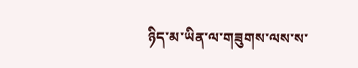ཉིད་མ་ཡིན་ལ་གཟུགས་ལས་ས་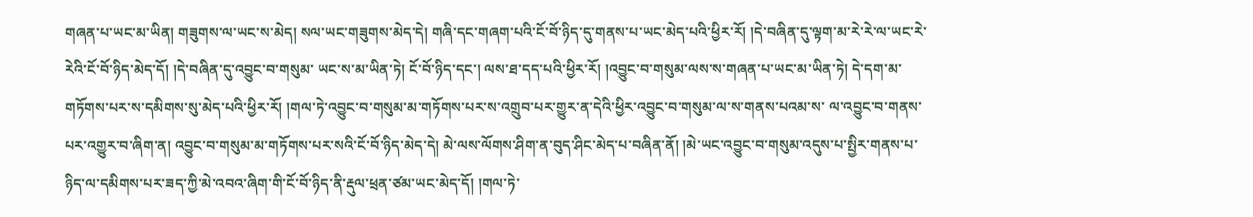གཞན་པ་ཡང་མ་ཡིན། གཟུགས་ལ་ཡང་ས་མེད། སལ་ཡང་གཟུགས་མེད་དེ། གཞི་དང་གཞག་པའི་ངོ་བོ་ཉིད་དུ་གནས་པ་ཡང་མེད་པའི་ཕྱིར་རོ། །དེ་བཞིན་དུ་ལྟག་མ་རེ་རེ་ལ་ཡང་རེ་རེའི་ངོ་བོ་ཉིད་མེད་དོ། །དེ་བཞིན་དུ་འབྱུང་བ་གསུམ་ ཡང་ས་མ་ཡིན་ཏེ། ངོ་བོ་ཉིད་དང་། ལས་ཐ་དད་པའི་ཕྱིར་རོ། །འབྱུང་བ་གསུམ་ལས་ས་གཞན་པ་ཡང་མ་ཡིན་ཏེ། དེ་དག་མ་གཏོགས་པར་ས་དམིགས་སུ་མེད་པའི་ཕྱིར་རོ། །གལ་ཏེ་འབྱུང་བ་གསུམ་མ་གཏོགས་པར་ས་འགྲུབ་པར་གྱུར་ན་དེའི་ཕྱིར་འབྱུང་བ་གསུམ་ལ་ས་གནས་པའམ་ས་ ལ་འབྱུང་བ་གནས་པར་འགྱུར་བ་ཞིག་ན། འབྱུང་བ་གསུམ་མ་གཏོགས་པར་སའི་ངོ་བོ་ཉིད་མེད་དེ། མེ་ལས་ལོགས་ཤིག་ན་བུད་ཤིང་མེད་པ་བཞིན་ནོ། །མེ་ཡང་འབྱུང་བ་གསུམ་འདུས་པ་སྤྱིར་གནས་པ་ཉིད་ལ་དམིགས་པར་ཟད་ཀྱི་མེ་འབའ་ཞིག་གི་ངོ་བོ་ཉིད་ནི་རྡུལ་ཕྲན་ཙམ་ཡང་མེད་དོ། །གལ་ཏེ་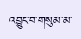འབྱུང་བ་གསུམ་མ་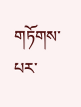གཏོགས་པར་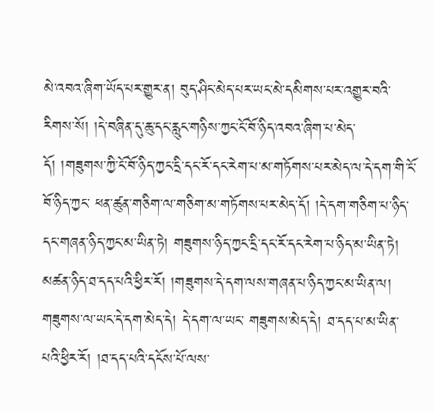མེ་འབའ་ཞིག་ཡོད་པར་གྱུར་ན། བུད་ཤིང་མེད་པར་ཡང་མེ་དམིགས་པར་འགྱུར་བའི་རིགས་སོ། །དེ་བཞིན་དུ་ཆུ་དང་རླུང་གཉིས་ཀྱང་ངོ་བོ་ཉིད་འབའ་ཞིག་པ་མེད་དོ། །གཟུགས་ཀྱི་ངོ་བོ་ཉིད་ཀྱང་དྲི་དང་རོ་དང་རེག་པ་མ་གཏོགས་པར་མེད་ལ་དེ་དག་གི་ངོ་བོ་ཉིད་ཀྱང་ ཕན་ཚུན་གཅིག་ལ་གཅིག་མ་གཏོགས་པར་མེད་དོ། །དེ་དག་གཅིག་པ་ཉིད་དང་གཞན་ཉིད་ཀྱང་མ་ཡིན་ཏེ། གཟུགས་ཉིད་ཀྱང་དྲི་དང་རོ་དང་རེག་པ་ཉིད་མ་ཡིན་ཏེ། མཚན་ཉིད་ཐ་དད་པའི་ཕྱིར་རོ། །གཟུགས་དེ་དག་ལས་གཞན་པ་ཉིད་ཀྱང་མ་ཡིན་ལ། གཟུགས་ལ་ཡང་དེ་དག་མེད་དེ། དེ་དག་ལ་ཡང་ གཟུགས་མེད་དེ། ཐ་དད་པ་མ་ཡིན་པའི་ཕྱིར་རོ། །ཐ་དད་པའི་དངོས་པོ་ལས་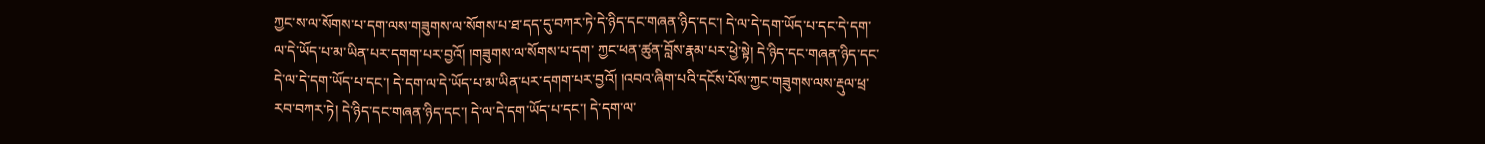ཀྱང་ས་ལ་སོགས་པ་དག་ལས་གཟུགས་ལ་སོགས་པ་ཐ་དད་དུ་བཀར་ཏེ་དེ་ཉིད་དང་གཞན་ཉིད་དང་། དེ་ལ་དེ་དག་ཡོད་པ་དང་དེ་དག་ལ་དེ་ཡོད་པ་མ་ཡིན་པར་དགག་པར་བྱའོ། །གཟུགས་ལ་སོགས་པ་དག་ ཀྱང་ཕན་ཚུན་བློས་རྣམ་པར་ཕྱེ་སྟེ། དེ་ཉིད་དང་གཞན་ཉིད་དང་དེ་ལ་དེ་དག་ཡོད་པ་དང་། དེ་དག་ལ་དེ་ཡོད་པ་མ་ཡིན་པར་དགག་པར་བྱའོ། །འབའ་ཞིག་པའི་དངོས་པོས་ཀྱང་གཟུགས་ལས་རྡུལ་ཕྲ་རབ་བཀར་ཏེ། དེ་ཉིད་དང་གཞན་ཉིད་དང་། དེ་ལ་དེ་དག་ཡོད་པ་དང་། དེ་དག་ལ་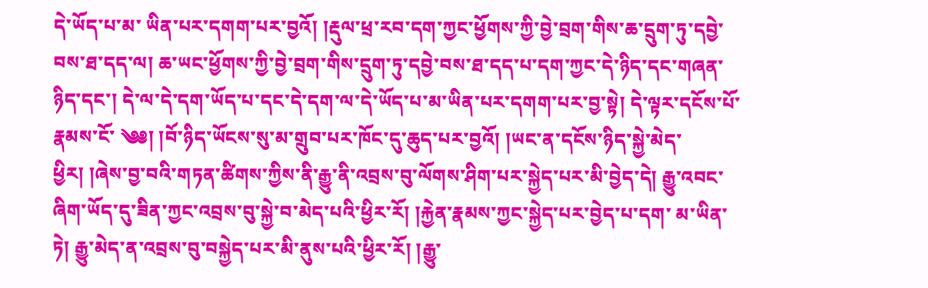དེ་ཡོད་པ་མ་ ཡིན་པར་དགག་པར་བྱའོ། །རྡུལ་ཕྲ་རབ་དག་ཀྱང་ཕྱོགས་ཀྱི་བྱེ་བྲག་གིས་ཆ་དྲུག་ཏུ་དབྱེ་བས་ཐ་དད་ལ། ཆ་ཡང་ཕྱོགས་ཀྱི་བྱེ་བྲག་གིས་དྲུག་ཏུ་དབྱེ་བས་ཐ་དད་པ་དག་ཀྱང་དེ་ཉིད་དང་གཞན་ཉིད་དང་། དེ་ལ་དེ་དག་ཡོད་པ་དང་དེ་དག་ལ་དེ་ཡོད་པ་མ་ཡིན་པར་དགག་པར་བྱ་སྟེ། དེ་ལྟར་དངོས་པོ་རྣམས་ངོ་ ༄༅། །བོ་ཉིད་ཡོངས་སུ་མ་གྲུབ་པར་ཁོང་དུ་ཆུད་པར་བྱའོ། །ཡང་ན་དངོས་ཉིད་སྐྱེ་མེད་ཕྱིར། །ཞེས་བྱ་བའི་གཏན་ཚིགས་ཀྱིས་ནི་རྒྱུ་ནི་འབྲས་བུ་ལོགས་ཤིག་པར་སྐྱེད་པར་མི་བྱེད་དེ། རྒྱུ་འབང་ཞིག་ཡོད་དུ་ཟིན་ཀྱང་འབྲས་བུ་སྐྱེ་བ་མེད་པའི་ཕྱིར་རོ། །རྐྱེན་རྣམས་ཀྱང་སྐྱེད་པར་བྱེད་པ་དག་ མ་ཡིན་ཏེ། རྒྱུ་མེད་ན་འབྲས་བུ་བསྐྱེད་པར་མི་ནུས་པའི་ཕྱིར་རོ། །རྒྱུ་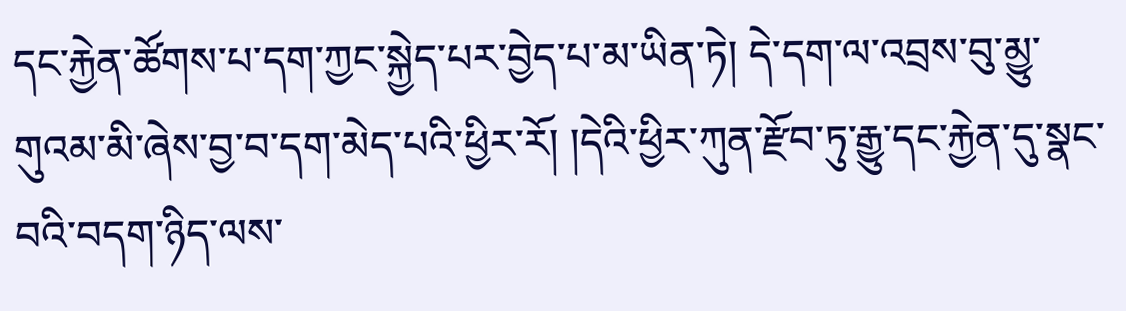དང་རྐྱེན་ཚོགས་པ་དག་ཀྱང་སྐྱེད་པར་བྱེད་པ་མ་ཡིན་ཏེ། དེ་དག་ལ་འབྲས་བུ་མྱུ་གུའམ་མི་ཞེས་བྱ་བ་དག་མེད་པའི་ཕྱིར་རོ། །དེའི་ཕྱིར་ཀུན་རྫོབ་ཏུ་རྒྱུ་དང་རྐྱེན་དུ་སྣང་བའི་བདག་ཉིད་ལས་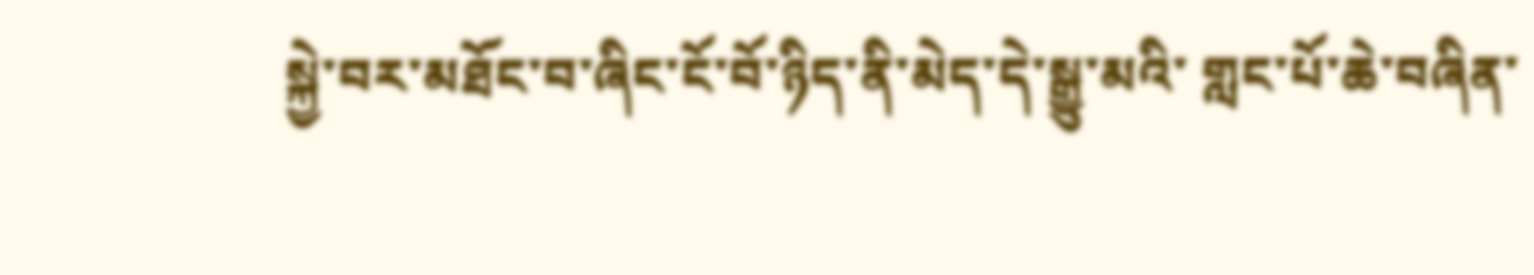སྐྱེ་བར་མཐོང་བ་ཞིང་ངོ་བོ་ཉིད་ནི་མེད་དེ་སྒྱུ་མའི་ གླང་པོ་ཆེ་བཞིན་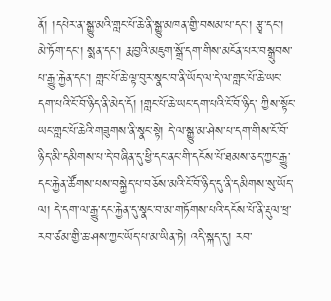ནོ། །དཔེར་ན་སྒྱུ་མའི་གླང་པོ་ཆེ་ནི་སྒྱུ་མཁན་གྱི་བསམ་པ་དང་། རྩྭ་དང་། མེ་ཏོག་དང་། སྨན་དང་། རྨ་བྱའི་མཇུག་སྒྲོ་དག་གིས་མངོན་པར་བསྒྲུབས་པ་རྒྱུ་རྐྱེན་དང་། གླང་པོ་ཆེ་ལྟ་བུར་སྣང་བ་ནི་ཡོད་ལ་དེ་ལ་གླང་པོ་ཆེ་ཡང་དག་པའི་ངོ་བོ་ཉིད་ནི་མེད་དོ། །གླང་པོ་ཆེ་ཡང་དག་པའི་ངོ་བོ་ཉིད་ ཀྱིས་སྟོང་ཡང་གླང་པོ་ཆེའི་གཟུགས་ནི་སྣང་སྟེ། དེ་ལ་སྒྱུ་མ་ཤེས་པ་དག་གིས་ངོ་བོ་ཉིད་མི་དམིགས་པ་དེ་བཞིན་དུ་ཕྱི་དང་ནང་གི་དངོས་པོ་ཐམས་ཅད་ཀྱང་རྒྱུ་དང་རྐྱེན་ཚོགས་པས་བསྐྱེད་པ་བཅོས་མའི་ངོ་བོ་ཉིད་དུ་ནི་དམིགས་སུ་ཡོད་ལ། དེ་དག་ལ་རྒྱུ་དང་རྐྱེན་དུ་སྣང་བ་མ་གཏོགས་པའི་དངོས་པོ་ནི་རྡུལ་ཕྲ་ རབ་ཙམ་གྱི་ཆ་ཤས་ཀྱང་ཡོད་པ་མ་ཡིན་ཏེ། འདི་སྐད་དུ། རབ་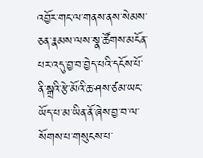འབྱོར་གང་ལ་གནས་ནས་སེམས་ཅན་རྣམས་ལས་སྣ་ཚོགས་མངོན་པར་འདུ་བྱ་བ་བྱེད་པའི་དངོས་པོ་ནི་སྒྲའི་རྩེ་མོའི་ཆ་ཤས་ཙམ་ཡང་ཡོད་པ་མ་ཡིན་ནོ་ཞེས་བྱ་བ་ལ་སོགས་པ་གསུངས་པ་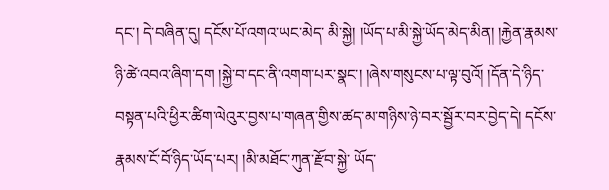དང་། དེ་བཞིན་དུ། དངོས་པོ་འགའ་ཡང་མེད་ མི་སྐྱེ། །ཡོད་པ་མི་སྐྱེ་ཡོད་མེད་མིན། །རྐྱེན་རྣམས་ཉི་ཚེ་འབའ་ཞིག་དག །སྐྱེ་བ་དང་ནི་འགག་པར་སྣང་། །ཞེས་གསུངས་པ་ལྟ་བུའོ། །དོན་དེ་ཉིད་བསྟན་པའི་ཕྱིར་ཚིག་ལེའུར་བྱས་པ་གཞན་གྱིས་ཚད་མ་གཉིས་ཉེ་བར་སྦྱོར་བར་བྱེད་དེ། དངོས་རྣམས་ངོ་བོ་ཉིད་ཡོད་པར། །མི་མཐོང་ཀུན་རྫོབ་སྐྱེ་ ཡོད་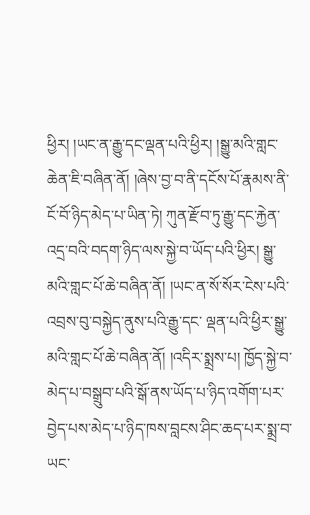ཕྱིར། །ཡང་ན་རྒྱུ་དང་ལྡན་པའི་ཕྱིར། །སྒྱུ་མའི་གླང་ཆེན་ཇི་བཞིན་ནོ། །ཞེས་བྱ་བ་ནི་དངོས་པོ་རྣམས་ནི་ངོ་བོ་ཉིད་མེད་པ་ཡིན་ཏེ། ཀུན་རྫོབ་ཏུ་རྒྱུ་དང་རྐྱེན་འདྲ་བའི་བདག་ཉིད་ལས་སྐྱེ་བ་ཡོད་པའི་ཕྱིར། སྒྱུ་མའི་གླང་པོ་ཆེ་བཞིན་ནོ། །ཡང་ན་སོ་སོར་ངེས་པའི་འབྲས་བུ་བསྐྱེད་ནུས་པའི་རྒྱུ་དང་ ལྡན་པའི་ཕྱིར་སྒྱུ་མའི་གླང་པོ་ཆེ་བཞིན་ནོ། །འདིར་སྨྲས་པ། ཁྱོད་སྐྱེ་བ་མེད་པ་བསྒྲུབ་པའི་སྒོ་ནས་ཡོད་པ་ཉིད་འགོག་པར་བྱེད་པས་མེད་པ་ཉིད་ཁས་བླངས་ཤིང་ཆད་པར་སྨྲ་བ་ཡང་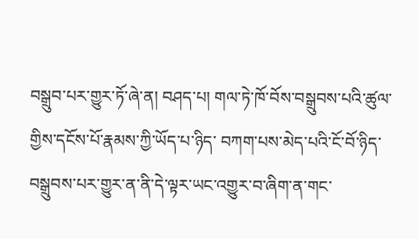བསྒྲུབ་པར་གྱུར་ཏོ་ཞེ་ན། བཤད་པ། གལ་ཏེ་ཁོ་བོས་བསྒྲུབས་པའི་ཚུལ་གྱིས་དངོས་པོ་རྣམས་ཀྱི་ཡོད་པ་ཉིད་ བཀག་པས་མེད་པའི་ངོ་བོ་ཉིད་བསྒྲུབས་པར་གྱུར་ན་ནི་དེ་ལྟར་ཡང་འགྱུར་བ་ཞིག་ན་གང་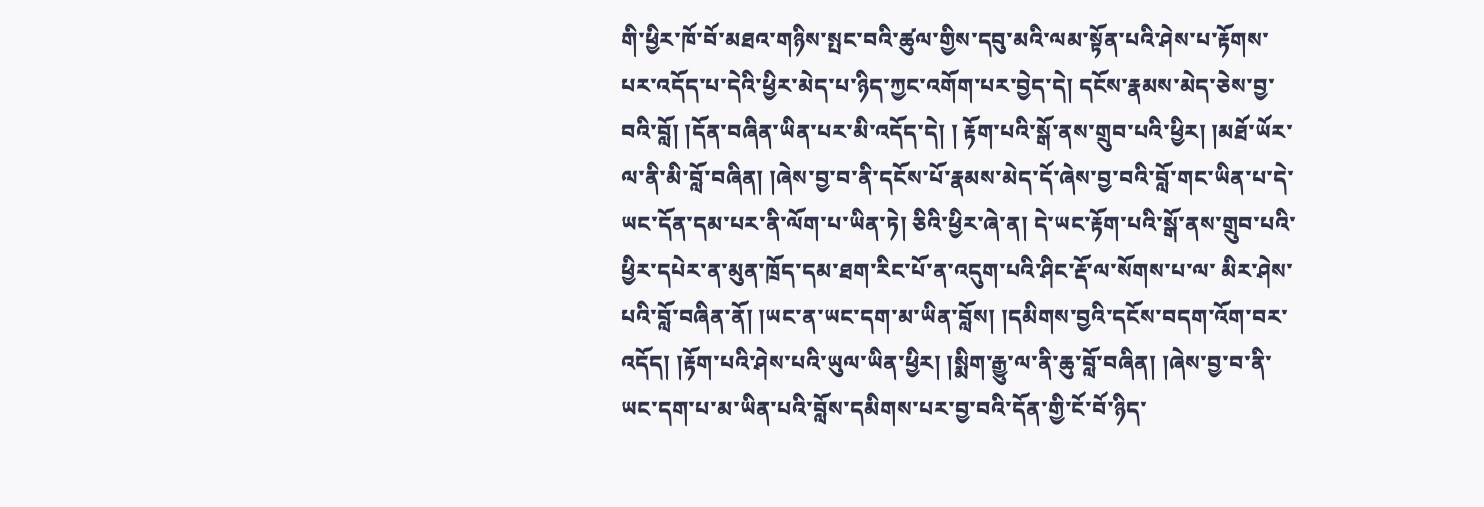གི་ཕྱིར་ཁོ་བོ་མཐའ་གཉིས་སྤང་བའི་ཚུལ་གྱིས་དབུ་མའི་ལམ་སྟོན་པའི་ཤེས་པ་རྟོགས་པར་འདོད་པ་དེའི་ཕྱིར་མེད་པ་ཉིད་ཀྱང་འགོག་པར་བྱེད་དེ། དངོས་རྣམས་མེད་ཅེས་བྱ་བའི་བློ། །དོན་བཞིན་ཡིན་པར་མི་འདོད་དེ། ། རྟོག་པའི་སྒོ་ནས་གྲུབ་པའི་ཕྱིར། །མཐོ་ཡོར་ལ་ནི་མི་བློ་བཞིན། །ཞེས་བྱ་བ་ནི་དངོས་པོ་རྣམས་མེད་དོ་ཞེས་བྱ་བའི་བློ་གང་ཡིན་པ་དེ་ཡང་དོན་དམ་པར་ནི་ལོག་པ་ཡིན་ཏེ། ཅིའི་ཕྱིར་ཞེ་ན། དེ་ཡང་རྟོག་པའི་སྒོ་ནས་གྲུབ་པའི་ཕྱིར་དཔེར་ན་མུན་ཁྲོད་དམ་ཐག་རིང་པོ་ན་འདུག་པའི་ཤིང་རྡོ་ལ་སོགས་པ་ལ་ མིར་ཤེས་པའི་བློ་བཞིན་ནོ། །ཡང་ན་ཡང་དག་མ་ཡིན་བློས། །དམིགས་བྱའི་དངོས་བདག་འོག་བར་འདོད། །རྟོག་པའི་ཤེས་པའི་ཡུལ་ཡིན་ཕྱིར། །སྨིག་རྒྱུ་ལ་ནི་ཆུ་བློ་བཞིན། །ཞེས་བྱ་བ་ནི་ཡང་དག་པ་མ་ཡིན་པའི་བློས་དམིགས་པར་བྱ་བའི་དོན་གྱི་ངོ་བོ་ཉིད་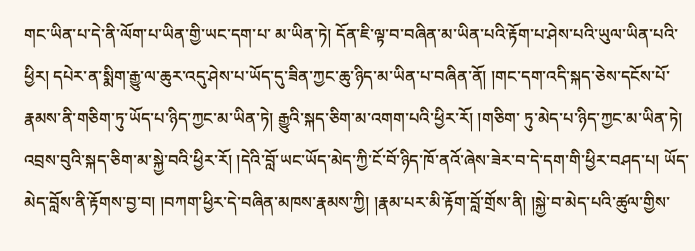གང་ཡིན་པ་དེ་ནི་ལོག་པ་ཡིན་གྱི་ཡང་དག་པ་ མ་ཡིན་ཏེ། དོན་ཇི་ལྟ་བ་བཞིན་མ་ཡིན་པའི་རྟོག་པ་ཤེས་པའི་ཡུལ་ཡིན་པའི་ཕྱིར། དཔེར་ན་སྨིག་རྒྱུ་ལ་ཆུར་འདུ་ཤེས་པ་ཡོད་དུ་ཟིན་ཀྱང་ཆུ་ཉིད་མ་ཡིན་པ་བཞིན་ནོ། །གང་དག་འདི་སྐད་ཅེས་དངོས་པོ་རྣམས་ནི་གཅིག་ཏུ་ཡོད་པ་ཉིད་ཀྱང་མ་ཡིན་ཏེ། རྒྱུའི་སྐད་ཅིག་མ་འགག་པའི་ཕྱིར་རོ། །གཅིག་ ཏུ་མེད་པ་ཉིད་ཀྱང་མ་ཡིན་ཏེ། འབྲས་བུའི་སྐད་ཅིག་མ་སྐྱེ་བའི་ཕྱིར་རོ། །དེའི་བློ་ཡང་ཡོད་མེད་ཀྱི་ངོ་བོ་ཉིད་ཁོ་ནའོ་ཞེས་ཟེར་བ་དེ་དག་གི་ཕྱིར་བཤད་པ། ཡོད་མེད་བློས་ནི་རྟོགས་བྱ་བ། །བཀག་ཕྱིར་དེ་བཞིན་མཁས་རྣམས་ཀྱི། །རྣམ་པར་མི་རྟོག་བློ་གྲོས་ནི། །སྐྱེ་བ་མེད་པའི་ཚུལ་གྱིས་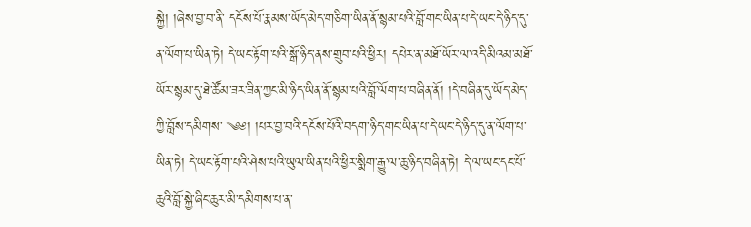སྐྱེ། །ཞེས་བྱ་བ་ནི་ དངོས་པོ་རྣམས་ཡོད་མེད་གཅིག་ཡིན་ནོ་སྙམ་པའི་བློ་གང་ཡིན་པ་དེ་ཡང་དེ་ཉིད་དུ་ན་ལོག་པ་ཡིན་ཏེ། དེ་ཡང་རྟོག་པའི་སྒོ་ཉིད་ནས་གྲུབ་པའི་ཕྱིར། དཔེར་ན་མཐོ་ཡོར་ལ་འདི་མིའམ་མཐོ་ཡོར་སྙམ་དུ་ཐེ་ཚོམ་ཟར་ཟིན་ཀྱང་མི་ཉིད་ཡིན་ནོ་སྙམ་པའི་བློ་ལོག་པ་བཞིན་ནོ། །དེ་བཞིན་དུ་ཡོད་མེད་ཀྱི་བློས་དམིགས་ ༄༅། །པར་བྱ་བའི་དངོས་པོའི་བདག་ཉིད་གང་ཡིན་པ་དེ་ཡང་དེ་ཉིད་དུ་ན་ལོག་པ་ཡིན་ཏེ། དེ་ཡང་རྟོག་པའི་ཤེས་པའི་ཡུལ་ཡིན་པའི་ཕྱིར་སྨིག་རྒྱུ་ལ་ཆུ་ཉིད་བཞིན་ཏེ། དེ་ལ་ཡང་དང་པོ་ཆུའི་བློ་སྐྱེ་ཞིང་ཆུར་མི་དམིགས་པ་ན་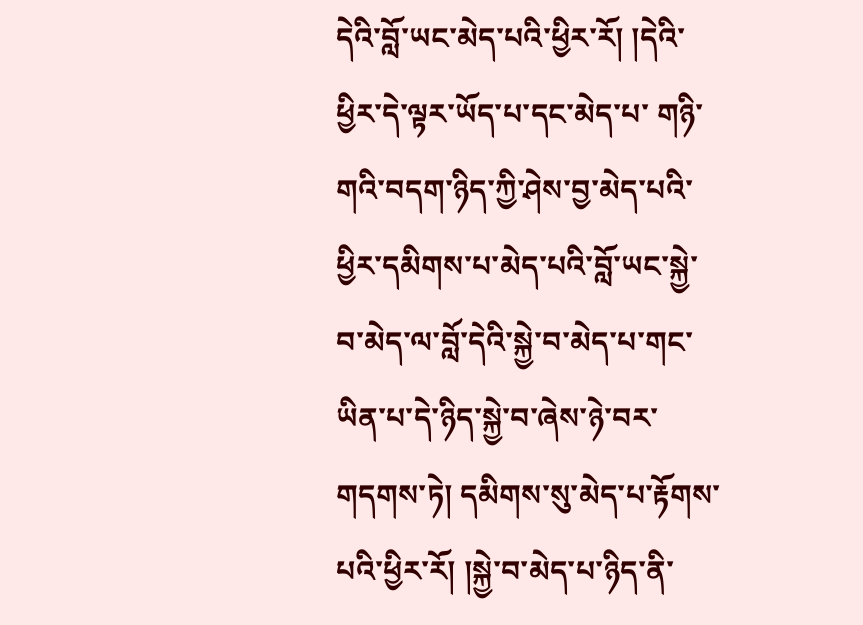དེའི་བློ་ཡང་མེད་པའི་ཕྱིར་རོ། །དེའི་ཕྱིར་དེ་ལྟར་ཡོད་པ་དང་མེད་པ་ གཉི་གའི་བདག་ཉིད་ཀྱི་ཤེས་བྱ་མེད་པའི་ཕྱིར་དམིགས་པ་མེད་པའི་བློ་ཡང་སྐྱེ་བ་མེད་ལ་བློ་དེའི་སྐྱེ་བ་མེད་པ་གང་ཡིན་པ་དེ་ཉིད་སྐྱེ་བ་ཞེས་ཉེ་བར་གདགས་ཏེ། དམིགས་སུ་མེད་པ་རྟོགས་པའི་ཕྱིར་རོ། །སྐྱེ་བ་མེད་པ་ཉིད་ནི་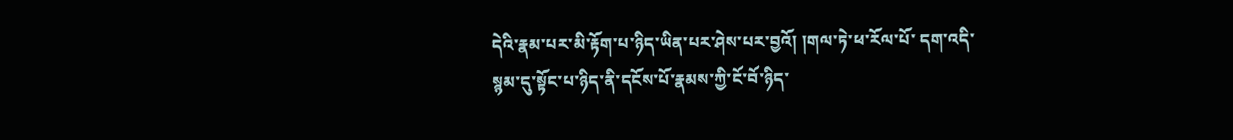དེའི་རྣམ་པར་མི་རྟོག་པ་ཉིད་ཡིན་པར་ཤེས་པར་བྱའོ། །གལ་ཏེ་ཕ་རོལ་པོ་ དག་འདི་སྙམ་དུ་སྟོང་པ་ཉིད་ནི་དངོས་པོ་རྣམས་ཀྱི་ངོ་བོ་ཉིད་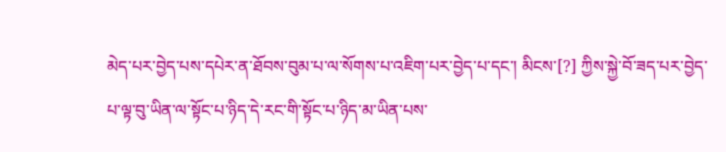མེད་པར་བྱེད་པས་དཔེར་ན་ཐོབས་བུམ་པ་ལ་སོགས་པ་འཇིག་པར་བྱེད་པ་དང་། མིངས་[?] ཀྱིས་སྐྱེ་བོ་ཟད་པར་བྱེད་པ་ལྟ་བུ་ཡིན་ལ་སྟོང་པ་ཉིད་དེ་རང་གི་སྟོང་པ་ཉིད་མ་ཡིན་པས་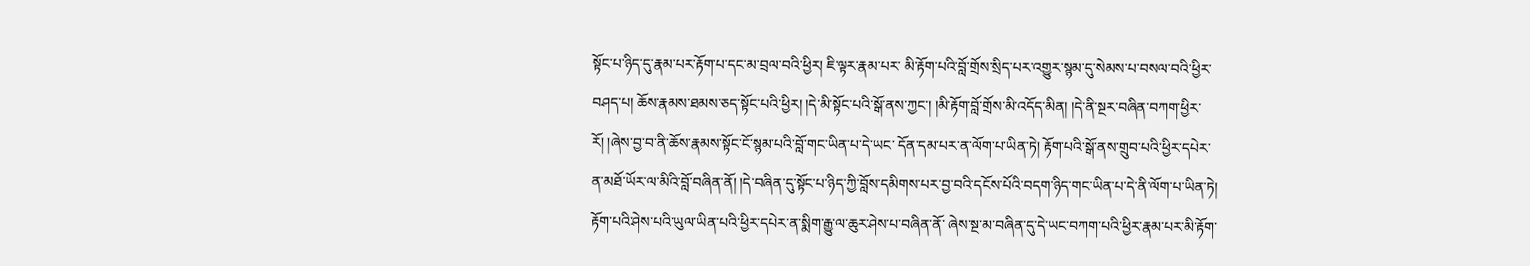སྟོང་པ་ཉིད་དུ་རྣམ་པར་རྟོག་པ་དང་མ་བྲལ་བའི་ཕྱིར། ཇི་ལྟར་རྣམ་པར་ མི་རྟོག་པའི་བློ་གྲོས་སྲིད་པར་འགྱུར་སྙམ་དུ་སེམས་པ་བསལ་བའི་ཕྱིར་བཤད་པ། ཆོས་རྣམས་ཐམས་ཅད་སྟོང་པའི་ཕྱིར། །དེ་མི་སྟོང་པའི་སྒོ་ནས་ཀྱང་། །མི་རྟོག་བློ་གྲོས་མི་འདོད་མིན། །དེ་ནི་སྔར་བཞིན་བཀག་ཕྱིར་རོ། །ཞེས་བྱ་བ་ནི་ཆོས་རྣམས་སྟོང་ངོ་སྙམ་པའི་བློ་གང་ཡིན་པ་དེ་ཡང་ དོན་དམ་པར་ན་ལོག་པ་ཡིན་ཏེ། རྟོག་པའི་སྒོ་ནས་གྲུབ་པའི་ཕྱིར་དཔེར་ན་མཐོ་ཡོར་ལ་མིའི་བློ་བཞིན་ནོ། །དེ་བཞིན་དུ་སྟོང་པ་ཉིད་ཀྱི་བློས་དམིགས་པར་བྱ་བའི་དངོས་པོའི་བདག་ཉིད་གང་ཡིན་པ་དེ་ནི་ལོག་པ་ཡིན་ཏེ། རྟོག་པའི་ཤེས་པའི་ཡུལ་ཡིན་པའི་ཕྱིར་དཔེར་ན་སྨིག་རྒྱུ་ལ་ཆུར་ཤེས་པ་བཞིན་ནོ་ ཞེས་སྔ་མ་བཞིན་དུ་དེ་ཡང་བཀག་པའི་ཕྱིར་རྣམ་པར་མི་རྟོག་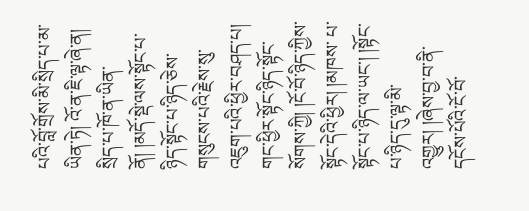པའི་བློ་གྲོས་མི་སྲིད་པ་མ་ཡིན་ཏེ། འོ་ན་ཇི་ལྟ་ཞེ་ན། སྲིད་པ་ཁོ་ན་ཡིན་ནོ། །མདོ་སྡེ་ལས་སྟོང་པ་ཉིད་སྟོང་པ་ཉིད་ཅེས་གསུངས་པའི་རྗེས་སུ་འཇུག་པའི་ཕྱིར་བཤད་པ། གང་ཕྱིར་སྟོང་ཉིད་སྟོང་སོགས་ཀྱི། །ངོ་བོ་ཉིད་ཀྱིས་སྟོང་དེའི་ཕྱིར། །མཁས་ པ་སྟོང་པ་ཉིད་ལ་ཡང་། །སྟོང་པ་ཉིད་དུ་ལྟ་མི་འགྱུར། །ཞེས་བྱ་བ་ནི་དངོས་པོའི་ངོ་བོ་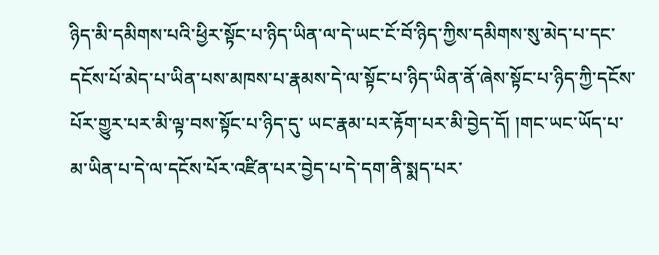ཉིད་མི་དམིགས་པའི་ཕྱིར་སྟོང་པ་ཉིད་ཡིན་ལ་དེ་ཡང་ངོ་བོ་ཉིད་ཀྱིས་དམིགས་སུ་མེད་པ་དང་དངོས་པོ་མེད་པ་ཡིན་པས་མཁས་པ་རྣམས་དེ་ལ་སྟོང་པ་ཉིད་ཡིན་ནོ་ཞེས་སྟོང་པ་ཉིད་ཀྱི་དངོས་པོར་གྱུར་པར་མི་ལྟ་བས་སྟོང་པ་ཉིད་དུ་ ཡང་རྣམ་པར་རྟོག་པར་མི་བྱེད་དོ། །གང་ཡང་ཡོད་པ་མ་ཡིན་པ་དེ་ལ་དངོས་པོར་འཛིན་པར་བྱེད་པ་དེ་དག་ནི་སྨད་པར་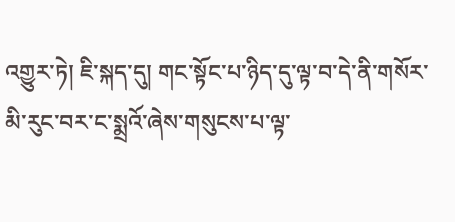འགྱུར་ཏེ། ཇི་སྐད་དུ། གང་སྟོང་པ་ཉིད་དུ་ལྟ་བ་དེ་ནི་གསོར་མི་རུང་བར་ང་སྨྲའོ་ཞེས་གསུངས་པ་ལྟ་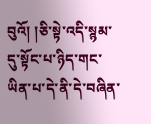བུའོ། །ཅི་སྟེ་འདི་སྙམ་དུ་སྟོང་པ་ཉིད་གང་ཡིན་པ་དེ་ནི་དེ་བཞིན་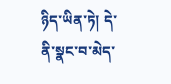ཉིད་ཡིན་ཏེ། དེ་ནི་སྣང་བ་མེད་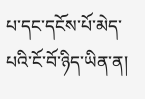པ་དང་དངོས་པོ་མེད་པའི་ངོ་བོ་ཉིད་ཡིན་ན།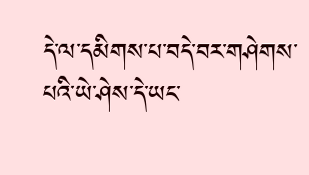དེ་ལ་དམིགས་པ་བདེ་བར་གཤེགས་པའི་ཡེ་ཤེས་དེ་ཡང་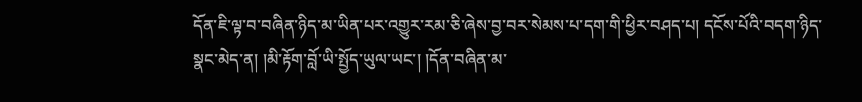དོན་ཇི་ལྟ་བ་བཞིན་ཉིད་མ་ཡིན་པར་འགྱུར་རམ་ཅི་ཞེས་བྱ་བར་སེམས་པ་དག་གི་ཕྱིར་བཤད་པ། དངོས་པོའི་བདག་ཉིད་སྣང་མེད་ན། །མི་རྟོག་བློ་ཡི་སྤྱོད་ཡུལ་ཡང་། །དོན་བཞིན་མ་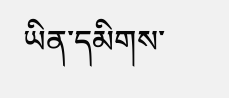ཡིན་དམིགས་